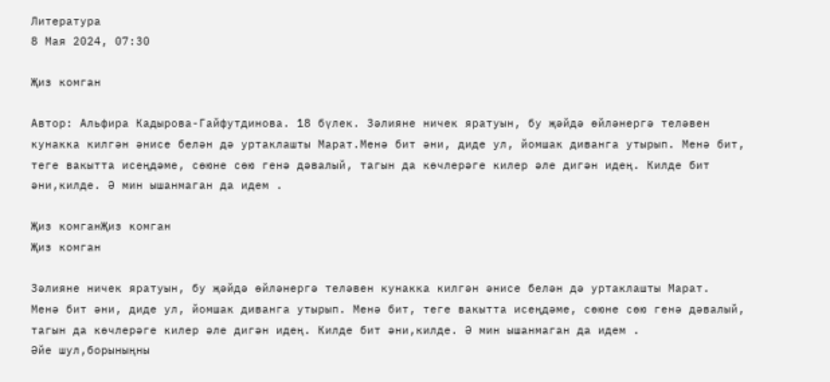Литература
8 Мая 2024, 07:30

Җиз комган

Автор: Альфира Кадырова-Гайфутдинова. 18 бүлек. Зәлияне ничек яратуын, бу җәйдә өйләнергә теләвен кунакка килгән әнисе белән дә уртаклашты Марат.Менә бит әни, диде ул, йомшак диванга утырып. Менә бит, теге вакытта исеңдәме, сөюне сөю генә дәвалый, тагын да көчлерәге килер әле дигән идең. Килде бит әни,килде. Ә мин ышанмаган да идем .

Җиз комганҖиз комган
Җиз комган

Зәлияне ничек яратуын, бу җәйдә өйләнергә теләвен кунакка килгән әнисе белән дә уртаклашты Марат.
Менә бит әни, диде ул, йомшак диванга утырып. Менә бит, теге вакытта исеңдәме, сөюне сөю генә дәвалый, тагын да көчлерәге килер әле дигән идең. Килде бит әни,килде. Ә мин ышанмаган да идем .
Әйе шул,борыныңны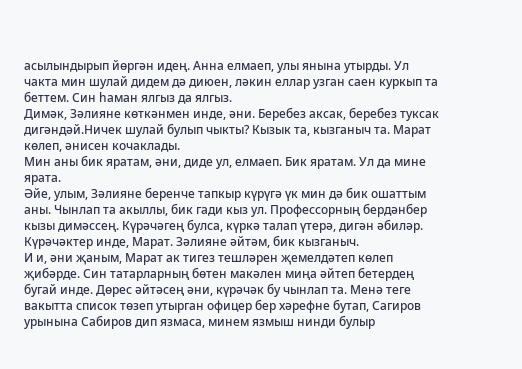асылындырып йөргән идең. Анна елмаеп, улы янына утырды. Ул чакта мин шулай дидем дә диюен, ләкин еллар узган саен куркып та беттем. Син һаман ялгыз да ялгыз.
Димәк, Зәлияне көткәнмен инде, әни. Беребез аксак, беребез туксак дигәндәй.Ничек шулай булып чыкты? Кызык та, кызганыч та. Марат көлеп, әнисен кочаклады.
Мин аны бик яратам, әни, диде ул, елмаеп. Бик яратам. Ул да мине ярата.
Әйе, улым, Зәлияне беренче тапкыр күрүгә үк мин дә бик ошаттым аны. Чынлап та акыллы, бик гади кыз ул. Профессорның бердәнбер кызы димәссең. Күрәчәгең булса, күркә талап үтерә, дигән әбиләр. Күрәчәктер инде, Марат. Зәлияне әйтәм, бик кызганыч.
И и, әни җаным, Марат ак тигез тешләрен җемелдәтеп көлеп җибәрде. Син татарларның бөтен макәлен миңа әйтеп бетердең бугай инде. Дөрес әйтәсең әни, күрәчәк бу чынлап та. Менә теге вакытта список төзеп утырган офицер бер хәрефне бутап, Сагиров урынына Сабиров дип язмаса, минем язмыш нинди булыр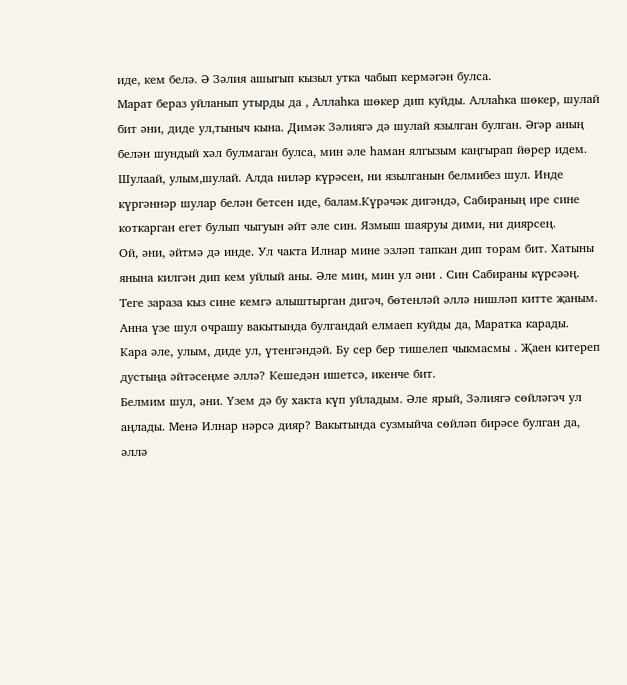иде, кем белә. Ә Зәлия ашыгып кызыл утка чабып кермәгән булса.
Марат бераз уйланып утырды да , Аллаһка шөкер дип куйды. Аллаһка шөкер, шулай бит әни, диде ул,тыныч кына. Димәк Зәлиягә дә шулай язылган булган. Әгәр аның белән шундый хәл булмаган булса, мин әле һаман ялгызым каңгырап йөрер идем.
Шулаай, улым,шулай. Алда ниләр күрәсен, ни язылганын белмибез шул. Инде күргәннәр шулар белән бетсен иде, балам.Күрәчәк дигәндә, Сабираның ире сине коткарган егет булып чыгуын әйт әле син. Язмыш шаяруы дими, ни диярсең.
Ой, әни, әйтмә дә инде. Ул чакта Илнар мине эзләп тапкан дип торам бит. Хатыны янына килгән дип кем уйлый аны. Әле мин, мин ул әни . Син Сабираны күрсәәң. Теге зараза кыз сине кемгә алыштырган дигәч, бөтенләй әллә нишләп китте җаным.
Анна үзе шул очрашу вакытында булгандай елмаеп куйды да, Маратка карады.
Кара әле, улым, диде ул, үтенгәндәй. Бу сер бер тишелеп чыкмасмы . Җаен китереп дустыңа әйтәсеңме әллә? Кешедән ишетсә, икенче бит.
Белмим шул, әни. Үзем дә бу хакта күп уйладым. Әле ярый, Зәлиягә сөйләгәч ул аңлады. Менә Илнар нәрсә дияр? Вакытында сузмыйча сөйләп бирәсе булган да, әллә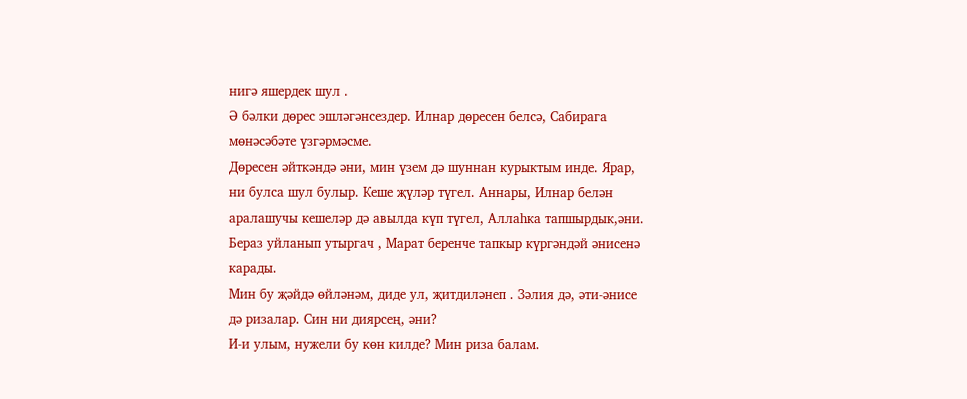нигә яшердек шул .
Ә бәлки дөрес эшләгәнсездер. Илнар дөресен белсә, Сабирага мөнәсәбәте үзгәрмәсме.
Дөресен әйткәндә әни, мин үзем дә шуннан курыктым инде. Ярар, ни булса шул булыр. Кеше җүләр түгел. Аннары, Илнар белән аралашучы кешеләр дә авылда күп түгел, Аллаһка тапшырдык,әни.
Бераз уйланып утыргач , Марат беренче тапкыр күргәндәй әнисенә карады.
Мин бу җәйдә өйләнәм, диде ул, җитдиләнеп . Зәлия дә, әти-әнисе дә ризалар. Син ни диярсең, әни?
И-и улым, нужели бу көн килде? Мин риза балам.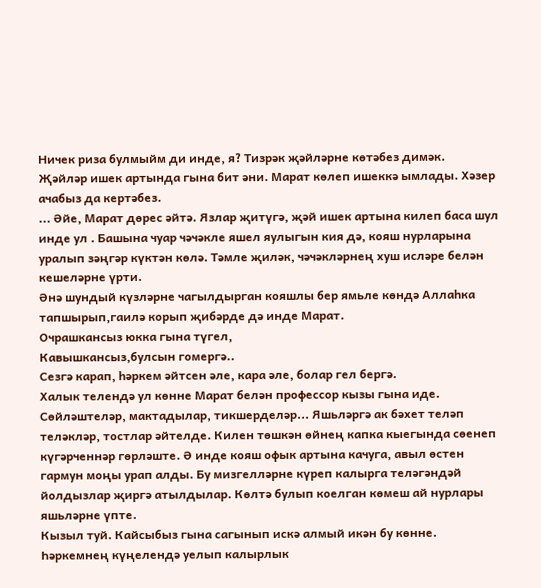Ничек риза булмыйм ди инде, я? Тизрәк җәйләрне көтәбез димәк.
Җәйләр ишек артында гына бит әни. Марат көлеп ишеккә ымлады. Хәзер ачабыз да кертәбез.
... Әйе, Марат дөрес әйтә. Язлар җитүгә, җәй ишек артына килеп баса шул инде ул . Башына чуар чәчәкле яшел яулыгын кия дә, кояш нурларына уралып зәңгәр күктән көлә. Тәмле җиләк, чәчәкләрнең хуш исләре белән кешеләрне үрти.
Әнә шундый күзләрне чагылдырган кояшлы бер ямьле көндә Аллаһка тапшырып,гаилә корып җибәрде дә инде Марат.
Очрашкансыз юкка гына түгел,
Кавышкансыз,булсын гомергә..
Сезгә карап, һәркем әйтсен әле, кара әле, болар гел бергә.
Халык телендә ул көнне Марат белән профессор кызы гына иде. Сөйләштеләр, мактадылар, тикшерделәр... Яшьләргә ак бәхет теләп теләкләр, тостлар әйтелде. Килен төшкән өйнең капка кыегында сөенеп күгәрченнәр гөрләште. Ә инде кояш офык артына качуга, авыл өстен гармун моңы урап алды. Бу мизгелләрне күреп калырга теләгәндәй йолдызлар җиргә атылдылар. Көлтә булып коелган көмеш ай нурлары яшьләрне үпте.
Кызыл туй. Кайсыбыз гына сагынып искә алмый икән бу көнне. Һәркемнең күңелендә уелып калырлык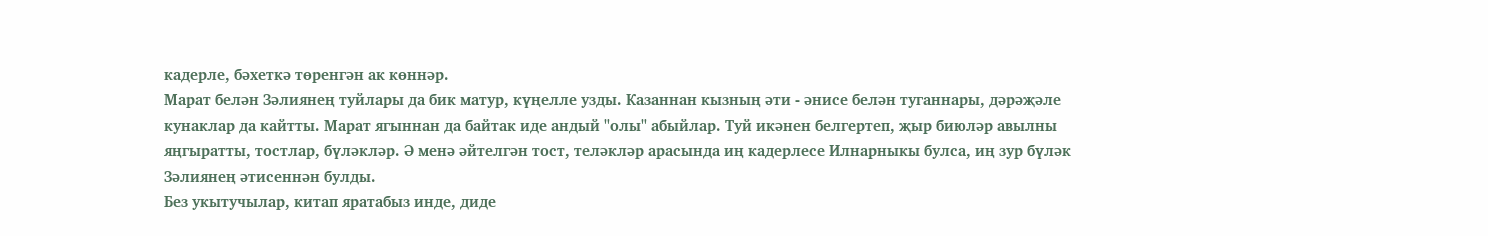кадерле, бәхеткә төренгән ак көннәр.
Марат белән Зәлиянең туйлары да бик матур, күңелле узды. Казаннан кызның әти - әнисе белән туганнары, дәрәҗәле кунаклар да кайтты. Марат ягыннан да байтак иде андый "олы" абыйлар. Туй икәнен белгертеп, җыр биюләр авылны яңгыратты, тостлар, бүләкләр. Ә менә әйтелгән тост, теләкләр арасында иң кадерлесе Илнарныкы булса, иң зур бүләк Зәлиянең әтисеннән булды.
Без укытучылар, китап яратабыз инде, диде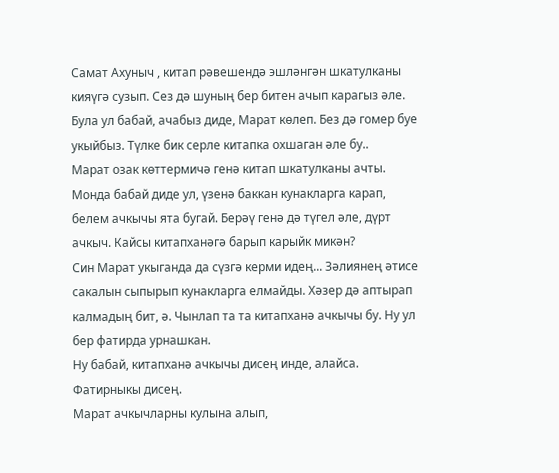Самат Ахуныч , китап рәвешендә эшләнгән шкатулканы кияүгә сузып. Сез дә шуның бер битен ачып карагыз әле.
Була ул бабай, ачабыз диде, Марат көлеп. Без дә гомер буе укыйбыз. Түлке бик серле китапка охшаган әле бу..
Марат озак көттермичә генә китап шкатулканы ачты. Монда бабай диде ул, үзенә баккан кунакларга карап, белем ачкычы ята бугай. Берәү генә дә түгел әле, дүрт ачкыч. Кайсы китапханәгә барып карыйк микән?
Син Марат укыганда да сүзгә керми идең... Зәлиянең әтисе сакалын сыпырып кунакларга елмайды. Хәзер дә аптырап калмадың бит, ә. Чынлап та та китапханә ачкычы бу. Ну ул бер фатирда урнашкан.
Ну бабай, китапханә ачкычы дисең инде, алайса. Фатирныкы дисең.
Марат ачкычларны кулына алып,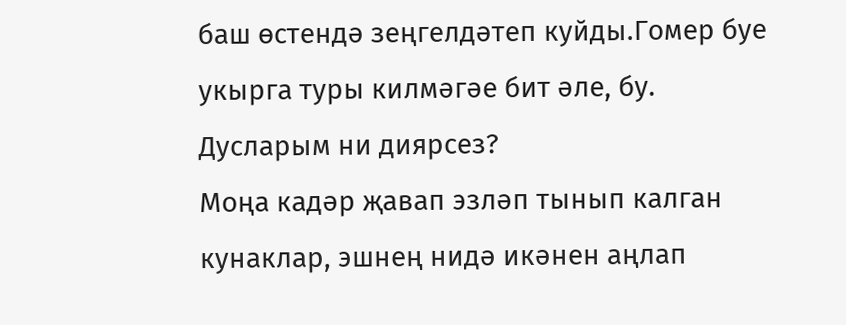баш өстендә зеңгелдәтеп куйды.Гомер буе укырга туры килмәгәе бит әле, бу. Дусларым ни диярсез?
Моңа кадәр җавап эзләп тынып калган кунаклар, эшнең нидә икәнен аңлап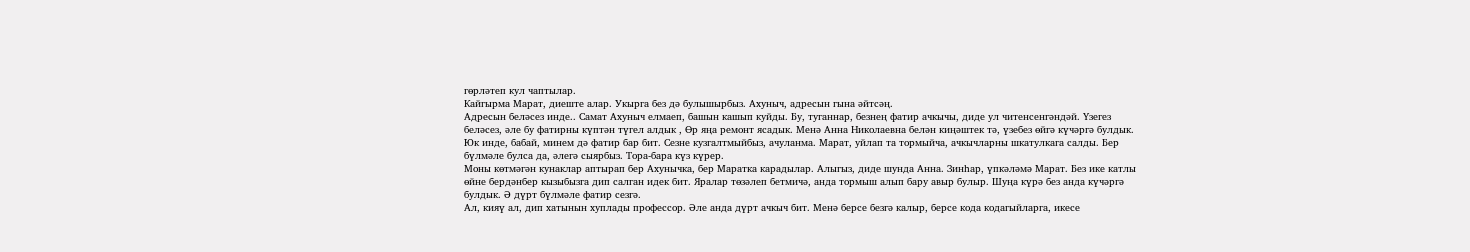гөрләтеп кул чаптылар.
Кайгырма Марат, диеште алар. Укырга без дә булышырбыз. Ахуныч, адресын гына әйтсәң.
Адресын беләсез инде.. Самат Ахуныч елмаеп, башын кашып куйды. Бу, туганнар, безнең фатир ачкычы, диде ул читенсенгәндәй. Үзегез беләсез, әле бу фатирны күптән түгел алдык , Өр яңа ремонт ясадык. Менә Анна Николаевна белән киңәштек тә, үзебез өйгә күчәргә булдык.
Юк инде, бабай, минем дә фатир бар бит. Сезне кузгалтмыйбыз, ачуланма. Марат, уйлап та тормыйча, ачкычларны шкатулкага салды. Бер бүлмәле булса да, әлегә сыярбыз. Тора-бара күз күрер.
Моны көтмәгән кунаклар аптырап бер Ахунычка, бер Маратка карадылар. Алыгыз, диде шунда Анна. Зинһар, үпкәләмә Марат. Без ике катлы өйне бердәнбер кызыбызга дип салган идек бит. Яралар төзәлеп бетмичә, анда тормыш алып бару авыр булыр. Шуңа күрә без анда күчәргә булдык. Ә дүрт бүлмәле фатир сезгә.
Ал, кияү ал, дип хатынын хуплады профессор. Әле анда дүрт ачкыч бит. Менә берсе безгә калыр, берсе кода кодагыйларга, икесе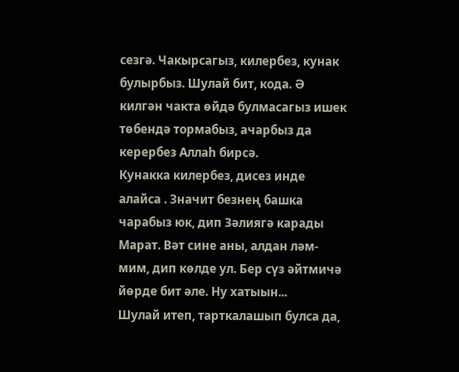сезгә. Чакырсагыз, килербез, кунак булырбыз. Шулай бит, кода. Ә килгән чакта өйдә булмасагыз ишек төбендә тормабыз, ачарбыз да керербез Аллаһ бирсә.
Кунакка килербез, дисез инде алайса . Значит безнең башка чарабыз юк, дип Зәлиягә карады Марат. Вәт сине аны, алдан ләм-мим, дип көлде ул. Бер сүз әйтмичә йөрде бит әле. Ну хатыын...
Шулай итеп, тарткалашып булса да,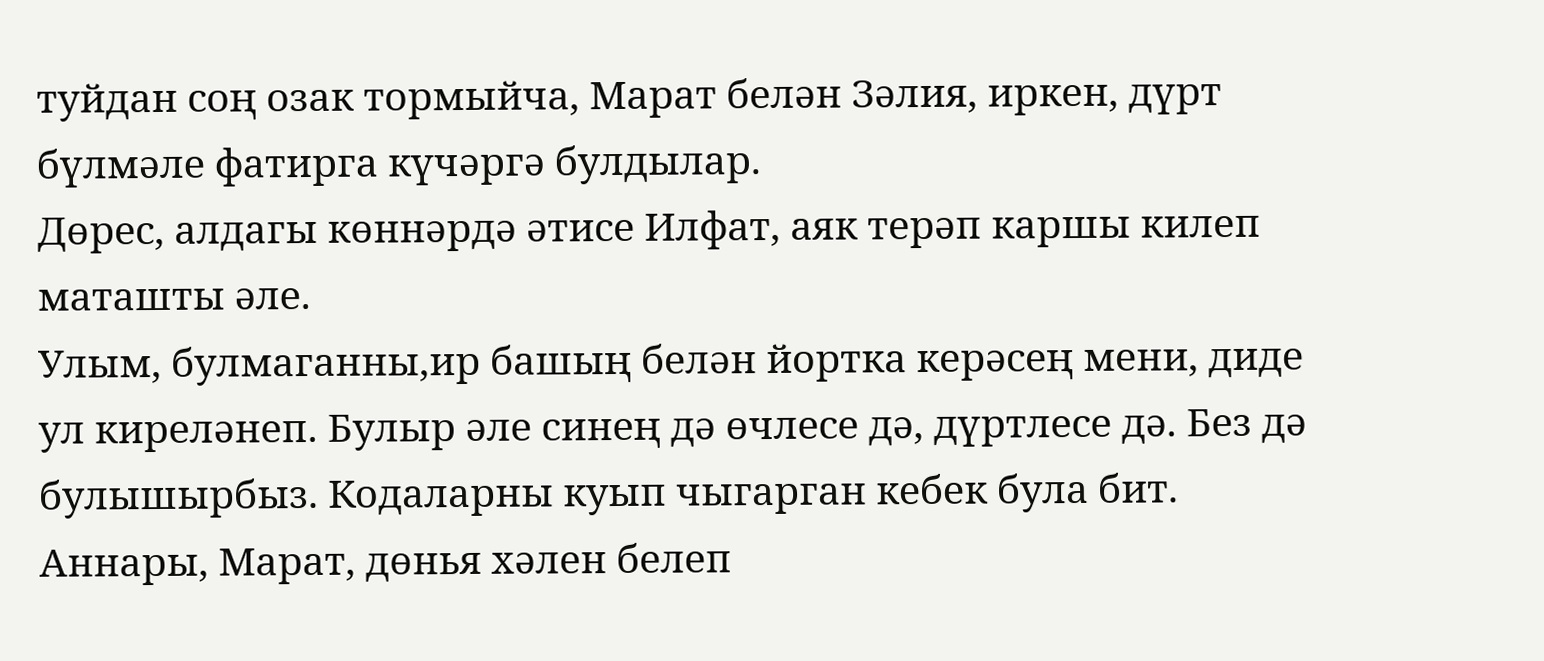туйдан соң озак тормыйча, Марат белән Зәлия, иркен, дүрт бүлмәле фатирга күчәргә булдылар.
Дөрес, алдагы көннәрдә әтисе Илфат, аяк терәп каршы килеп маташты әле.
Улым, булмаганны,ир башың белән йортка керәсең мени, диде ул киреләнеп. Булыр әле синең дә өчлесе дә, дүртлесе дә. Без дә булышырбыз. Кодаларны куып чыгарган кебек була бит. Аннары, Марат, дөнья хәлен белеп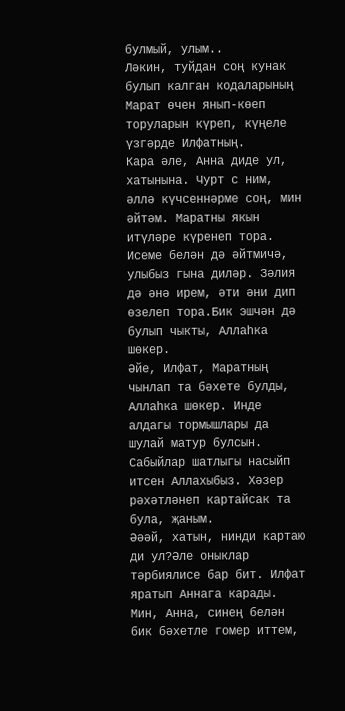булмый, улым..
Ләкин, туйдан соң кунак булып калган кодаларының Марат өчен янып-көеп торуларын күреп, күңеле үзгәрде Илфатның.
Кара әле, Анна диде ул, хатынына. Чурт с ним, әллә күчсеннәрме соң, мин әйтәм. Маратны якын итүләре күренеп тора. Исеме белән дә әйтмичә, улыбыз гына диләр. Зәлия дә әнә ирем, әти әни дип өзелеп тора.Бик эшчән дә булып чыкты, Аллаһка шөкер.
Әйе, Илфат, Маратның чынлап та бәхете булды, Аллаһка шөкер. Инде алдагы тормышлары да шулай матур булсын. Сабыйлар шатлыгы насыйп итсен Аллахыбыз. Хәзер рәхәтләнеп картайсак та була, җаным.
Әәәй, хатын, нинди картаю ди ул?Әле оныклар тәрбиялисе бар бит. Илфат яратып Аннага карады.
Мин, Анна, синең белән бик бәхетле гомер иттем,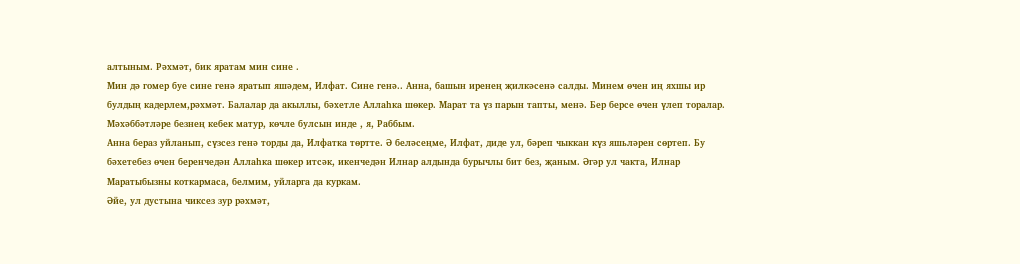алтыным. Рәхмәт, бик яратам мин сине .
Мин дә гомер буе сине генә яратып яшәдем, Илфат. Сине генә.. Анна, башын иренең җилкәсенә салды. Минем өчен иң яхшы ир булдың кадерлем,рәхмәт. Балалар да акыллы, бәхетле Аллаһка шөкер. Марат та үз парын тапты, менә. Бер берсе өчен үлеп торалар. Мәхәббәтләре безнең кебек матур, көчле булсын инде , я, Раббым.
Анна бераз уйланып, сүзсез генә торды да, Илфатка төртте. Ә беләсеңме, Илфат, диде ул, бәреп чыккан күз яшьләрен сөртеп. Бу бәхетебез өчен беренчедән Аллаһка шөкер итсәк, икенчедән Илнар алдында бурычлы бит без, җаным. Әгәр ул чакта, Илнар Маратыбызны коткармаса, белмим, уйларга да куркам.
Әйе, ул дустына чиксез зур рәхмәт,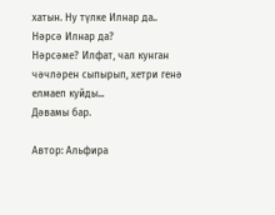хатын. Ну түлке Илнар да..
Нәрсә Илнар да?
Нәрсәме? Илфат, чал кунган чәчләрен сыпырып, хетри генә елмаеп куйды...
Дәвамы бар.

Автор: Альфира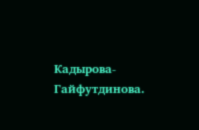Кадырова-Гайфутдинова.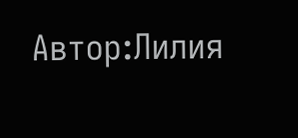Автор:Лилия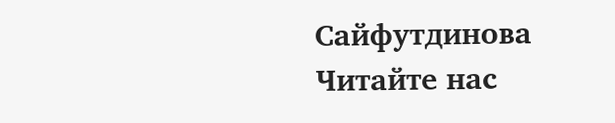Сайфутдинова
Читайте нас